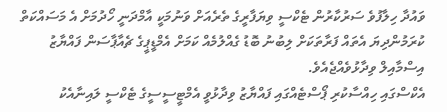ވައުދާ ހިލާފުވެ ސަރުކާރުން ޓެކްސީ ވިޔަފާރީގެ ތެރެއަށް ވަނުމަކީ އާމްދަނީ ހޯދުމަށް އެ މަސައްކަތް ކުރަމުންދިޔަ އެތައް ފަރާތަކަށް ލިބުނު ބޮޑު ގެއްލުމެއް ކަމަށް އެމްޑީޕީގެ ޗެއާޕާސަން ފައްޔާޒު އިސްމާއިލް ވިދާޅުވެއްޖެއެވެ.
އެކްސްގައި ހިއްސާކުރި ޕޯސްޓެއްގައި ފައްޔާޒު ވިދާޅުވީ އެމްޓީސީސީގެ ޓެކްސީ ލައިނާއެކު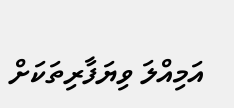އަމިއްލަ ވިޔަފާރިތަކަށް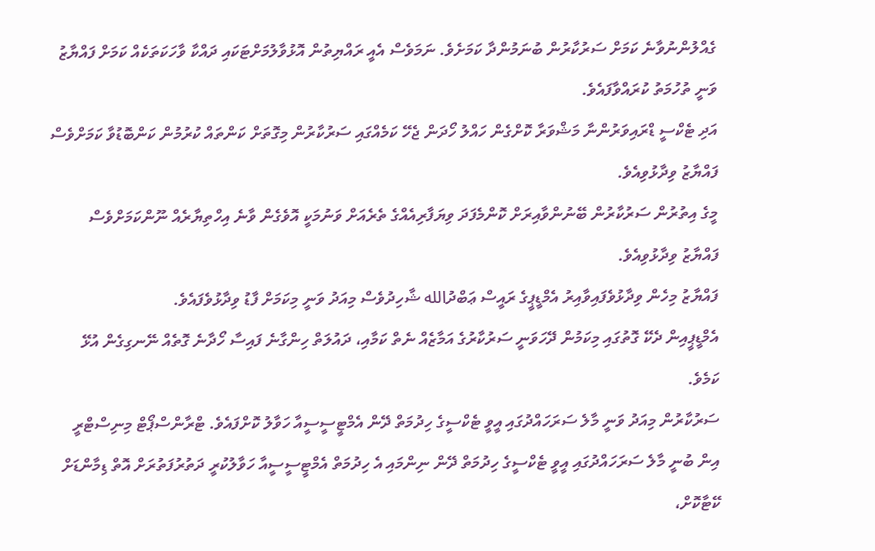ގެއްލުންނުވާނެ ކަމަށް ސަރުކާރުން ބުނަމުންދާ ކަމަށެވެ. ނަމަވެސް އެއީ ރައްޔިތުން އޮޅުވާލުމަށްޓަކައި ދައްކާ ވާހަކަތަކެއް ކަމަށް ފައްޔާޒު ވަނީ ތުހުމަތު ކުރައްވާފައެވެ.
އަދި ޓެކްސީ ޑްރައިވަރުންނާ މަޝްވަރާ ކޮށްގެން ހައްލު ހޯދަން ޖެހޭ ކަމެއްގައި ސަރުކާރުން މިގޮތަށް ކަންތައް ކުރުމުން ކަންބޮޑުވާ ކަމަށްވެސް ފައްޔާޒު ވިދާޅުވިއެވެ.
މީގެ އިތުރުން ސަރުކާރުން ބޭނުންވާއިރަށް ކޮންމެފަދަ ވިޔަފާރިއެއްގެ ތެރެއަށް ވަނުމަކީ އޮވެގެން ވާނެ އިހްތިޔާރެއް ނޫންކަމަށްވެސް ފައްޔާޒު ވިދާޅުވިއެވެ.
ފައްޔާޒު މިހެން ވިދާޅުވެފައިވާއިރު އެމްޑީޕީގެ ރައީސް ޢަބްދުالله ޝާހިދުވެސް މިއަދު ވަނީ މިކަމަށް ފާޑު ވިދާޅުވެފައެވެ.
އެމްޑީޕީއިން ދެކޭ ގޮތުގައި މިކަމުން ދޭހަވަނީ ސަރުކާރުގެ އަމާޒެއް ނެތް ކަމާއި، ދައުލަތް ހިންގާނެ ފައިސާ ހޯދާނެ ގޮތެއް ނޭނގިގެން އުޅޭ ކަމެވެ.
ސަރުކާރުން މިއަދު ވަނީ މާލެ ސަރަހައްދުގައި އީވީ ޓެކްސީގެ ހިދުމަތް ދޭން އެމްޓީސީސީއާ ހަވާލު ކޮށްފައެވެ. ޓްރާންސްޕޯޓް މިނިސްޓްރީ އިން ބުނީ މާލެ ސަރަހައްދުގައި އީވީ ޓެކްސީގެ ހިދުމަތް ދޭން ނިންމައި އެ ހިދުމަތް އެމްޓީސީސީއާ ހަވާލުކުރީ ދަތުރުފަތުރަށް އޮތް ޑިމާންޑަށް ކޭޓާކޮށް،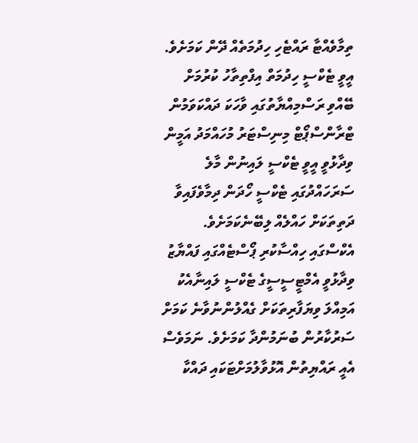ތިމާވެއްޓާ ރައްޓެހި ހިދުމަތެއް ދޭން ކަމަށެވެ.
އީވީ ޓެކްސީ ހިދުމަތް އިފްތިތާހު ކުރުމަށް ބޭއްވި ރަސްމިއްޔާތުގައި ވާހަކަ ދައްކަވަމުން ޓްރާންސްޕޯޓް މިނިސްޓަރު މުހައްމަދު އަމީން ވިދާޅުވީ އީވީ ޓެކްސީ ލައިނުން މާލެ ސަރަހައްދުގައި ޓެކްސީ ހޯދަން ދިމާވެފައިވާ ދަތިތަކަށް ހައްލެއް ލިބޭނެކަމަށެވެ.
އެކްސްގައި ހިއްސާކުރި ޕޯސްޓެއްގައި ފައްޔާޒު ވިދާޅުވީ އެމްޓީސީސީގެ ޓެކްސީ ލައިނާއެކު އަމިއްލަ ވިޔަފާރިތަކަށް ގެއްލުންނުވާނެ ކަމަށް ސަރުކާރުން ބުނަމުންދާ ކަމަށެވެ. ނަމަވެސް އެއީ ރައްޔިތުން އޮޅުވާލުމަށްޓަކައި ދައްކާ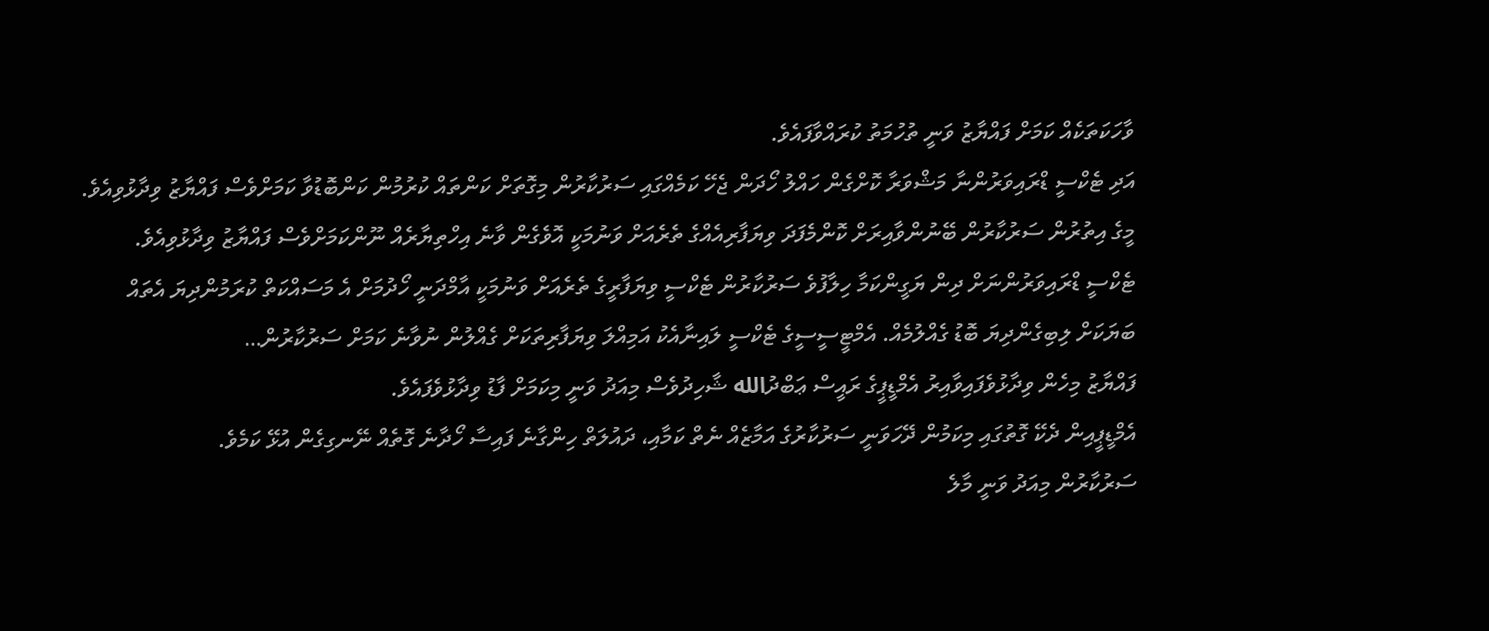ވާހަކަތަކެއް ކަމަށް ފައްޔާޒު ވަނީ ތުހުމަތު ކުރައްވާފައެވެ.
އަދި ޓެކްސީ ޑްރައިވަރުންނާ މަޝްވަރާ ކޮށްގެން ހައްލު ހޯދަން ޖެހޭ ކަމެއްގައި ސަރުކާރުން މިގޮތަށް ކަންތައް ކުރުމުން ކަންބޮޑުވާ ކަމަށްވެސް ފައްޔާޒު ވިދާޅުވިއެވެ.
މީގެ އިތުރުން ސަރުކާރުން ބޭނުންވާއިރަށް ކޮންމެފަދަ ވިޔަފާރިއެއްގެ ތެރެއަށް ވަނުމަކީ އޮވެގެން ވާނެ އިހްތިޔާރެއް ނޫންކަމަށްވެސް ފައްޔާޒު ވިދާޅުވިއެވެ.
ޓެކްސީ ޑްރައިވަރުންނަށް ދިން ޔަގީންކަމާ ހިލާފުވެ ސަރުކާރުން ޓެކްސީ ވިޔަފާރީގެ ތެރެއަށް ވަނުމަކީ އާމްދަނީ ހޯދުމަށް އެ މަސައްކަތް ކުރަމުންދިޔަ އެތައް ބަޔަކަށް ލިބިގެންދިޔަ ބޮޑު ގެއްލުމެއް. އެމްޓީސީސީގެ ޓެކްސީ ލައިނާއެކު އަމިއްލަ ވިޔަފާރިތަކަށް ގެއްލުން ނުވާނެ ކަމަށް ސަރުކާރުން…
ފައްޔާޒު މިހެން ވިދާޅުވެފައިވާއިރު އެމްޑީޕީގެ ރައީސް ޢަބްދުالله ޝާހިދުވެސް މިއަދު ވަނީ މިކަމަށް ފާޑު ވިދާޅުވެފައެވެ.
އެމްޑީޕީއިން ދެކޭ ގޮތުގައި މިކަމުން ދޭހަވަނީ ސަރުކާރުގެ އަމާޒެއް ނެތް ކަމާއި، ދައުލަތް ހިންގާނެ ފައިސާ ހޯދާނެ ގޮތެއް ނޭނގިގެން އުޅޭ ކަމެވެ.
ސަރުކާރުން މިއަދު ވަނީ މާލެ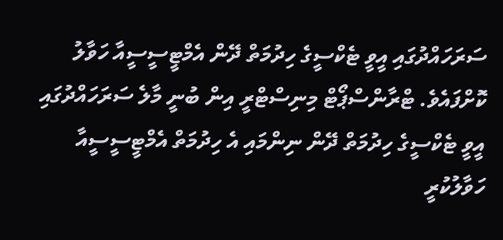ސަރަހައްދުގައި އީވީ ޓެކްސީގެ ހިދުމަތް ދޭން އެމްޓީސީސީއާ ހަވާލު ކޮށްފައެވެ. ޓްރާންސްޕޯޓް މިނިސްޓްރީ އިން ބުނީ މާލެ ސަރަހައްދުގައި އީވީ ޓެކްސީގެ ހިދުމަތް ދޭން ނިންމައި އެ ހިދުމަތް އެމްޓީސީސީއާ ހަވާލުކުރީ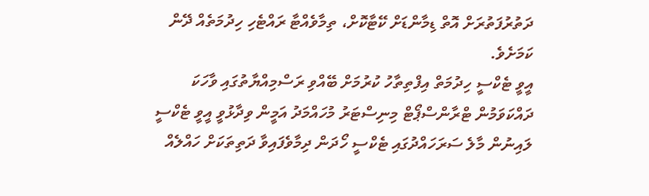ދަތުރުފަތުރަށް އޮތް ޑިމާންޑަށް ކޭޓާކޮށް، ތިމާވެއްޓާ ރައްޓެހި ހިދުމަތެއް ދޭން ކަމަށެވެ.
އީވީ ޓެކްސީ ހިދުމަތް އިފްތިތާހު ކުރުމަށް ބޭއްވި ރަސްމިއްޔާތުގައި ވާހަކަ ދައްކަވަމުން ޓްރާންސްޕޯޓް މިނިސްޓަރު މުހައްމަދު އަމީން ވިދާޅުވީ އީވީ ޓެކްސީ ލައިނުން މާލެ ސަރަހައްދުގައި ޓެކްސީ ހޯދަން ދިމާވެފައިވާ ދަތިތަކަށް ހައްލެއް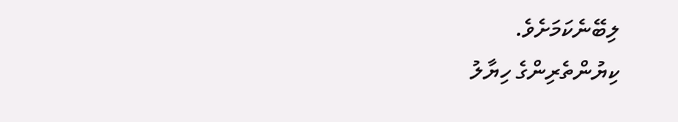ލިބޭނެކަމަށެވެ.
ކިޔުންތެރިންގެ ހިޔާލު